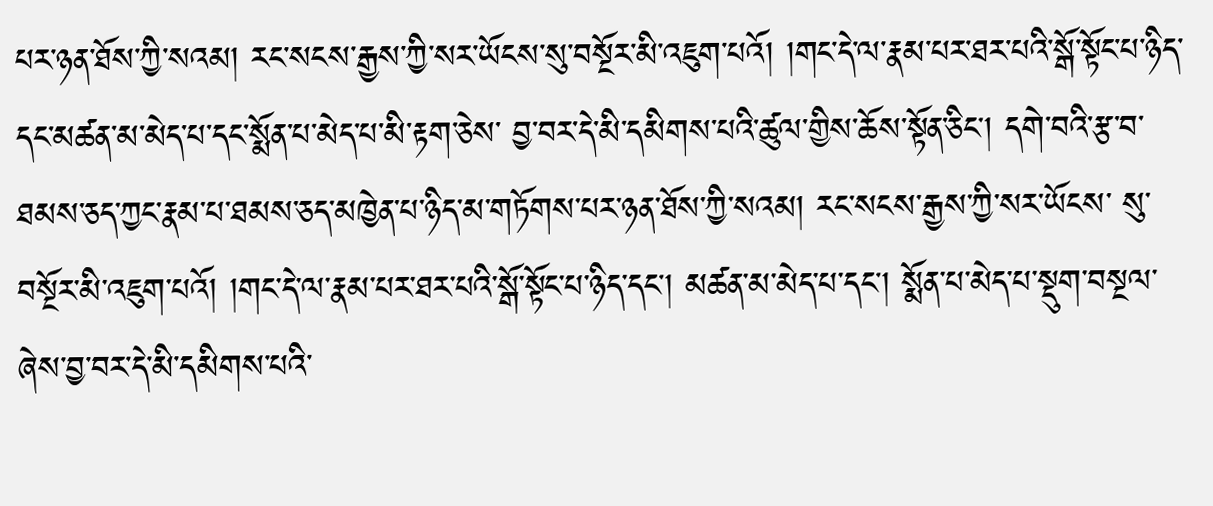པར་ཉན་ཐོས་ཀྱི་སའམ། རང་སངས་རྒྱས་ཀྱི་སར་ཡོངས་སུ་བསྔོར་མི་འཇུག་པའོ། །གང་དེ་ལ་རྣམ་པར་ཐར་པའི་སྒོ་སྟོང་པ་ཉིད་དང་མཚན་མ་མེད་པ་དང་སྨོན་པ་མེད་པ་མི་རྟག་ཅེས་ བྱ་བར་དེ་མི་དམིགས་པའི་ཚུལ་གྱིས་ཆོས་སྟོན་ཅིང། དགེ་བའི་རྩ་བ་ཐམས་ཅད་ཀྱང་རྣམ་པ་ཐམས་ཅད་མཁྱེན་པ་ཉིད་མ་གཏོགས་པར་ཉན་ཐོས་ཀྱི་སའམ། རང་སངས་རྒྱས་ཀྱི་སར་ཡོངས་ སུ་བསྔོར་མི་འཇུག་པའོ། །གང་དེ་ལ་རྣམ་པར་ཐར་པའི་སྒོ་སྟོང་པ་ཉིད་དང། མཚན་མ་མེད་པ་དང། སྨོན་པ་མེད་པ་སྡུག་བསྔལ་ཞེས་བྱ་བར་དེ་མི་དམིགས་པའི་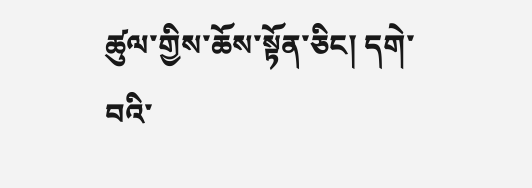ཚུལ་གྱིས་ཆོས་སྟོན་ཅིང། དགེ་ བའི་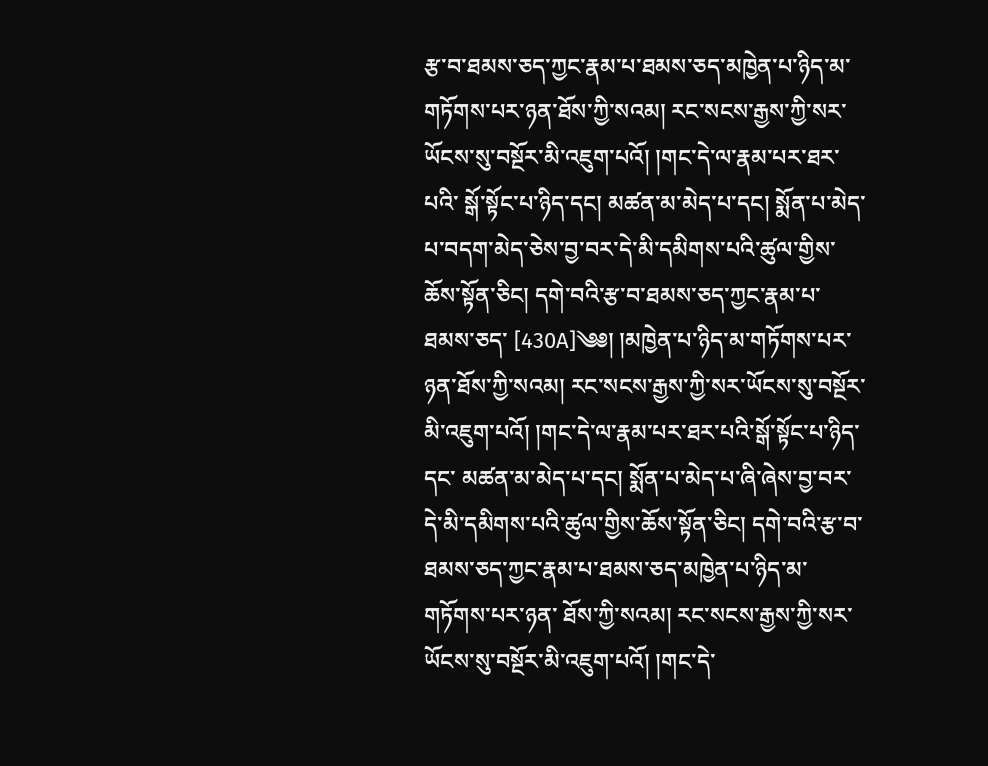རྩ་བ་ཐམས་ཅད་ཀྱང་རྣམ་པ་ཐམས་ཅད་མཁྱེན་པ་ཉིད་མ་གཏོགས་པར་ཉན་ཐོས་ཀྱི་སའམ། རང་སངས་རྒྱས་ཀྱི་སར་ཡོངས་སུ་བསྔོར་མི་འཇུག་པའོ། །གང་དེ་ལ་རྣམ་པར་ཐར་པའི་ སྒོ་སྟོང་པ་ཉིད་དང། མཚན་མ་མེད་པ་དང། སྨོན་པ་མེད་པ་བདག་མེད་ཅེས་བྱ་བར་དེ་མི་དམིགས་པའི་ཚུལ་གྱིས་ཆོས་སྟོན་ཅིང། དགེ་བའི་རྩ་བ་ཐམས་ཅད་ཀྱང་རྣམ་པ་ཐམས་ཅད་ [430A]༄༅། །མཁྱེན་པ་ཉིད་མ་གཏོགས་པར་ཉན་ཐོས་ཀྱི་སའམ། རང་སངས་རྒྱས་ཀྱི་སར་ཡོངས་སུ་བསྔོར་མི་འཇུག་པའོ། །གང་དེ་ལ་རྣམ་པར་ཐར་པའི་སྒོ་སྟོང་པ་ཉིད་དང་ མཚན་མ་མེད་པ་དང། སྨོན་པ་མེད་པ་ཞི་ཞེས་བྱ་བར་དེ་མི་དམིགས་པའི་ཚུལ་གྱིས་ཆོས་སྟོན་ཅིང། དགེ་བའི་རྩ་བ་ཐམས་ཅད་ཀྱང་རྣམ་པ་ཐམས་ཅད་མཁྱེན་པ་ཉིད་མ་གཏོགས་པར་ཉན་ ཐོས་ཀྱི་སའམ། རང་སངས་རྒྱས་ཀྱི་སར་ཡོངས་སུ་བསྔོར་མི་འཇུག་པའོ། །གང་དེ་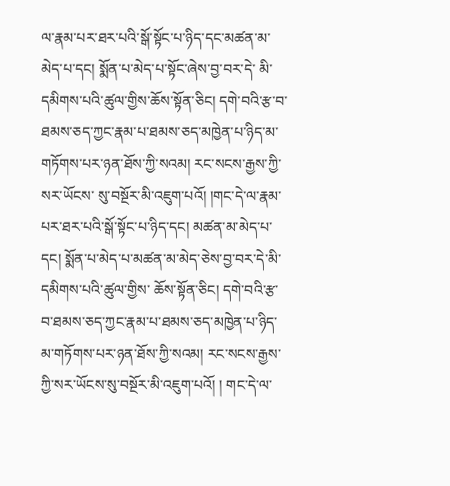ལ་རྣམ་པར་ཐར་པའི་སྒོ་སྟོང་པ་ཉིད་དང་མཚན་མ་མེད་པ་དང། སྨོན་པ་མེད་པ་སྟོང་ཞེས་བྱ་བར་དེ་ མི་དམིགས་པའི་ཚུལ་གྱིས་ཆོས་སྟོན་ཅིང། དགེ་བའི་རྩ་བ་ཐམས་ཅད་ཀྱང་རྣམ་པ་ཐམས་ཅད་མཁྱེན་པ་ཉིད་མ་གཏོགས་པར་ཉན་ཐོས་ཀྱི་སའམ། རང་སངས་རྒྱས་ཀྱི་སར་ཡོངས་ སུ་བསྔོར་མི་འཇུག་པའོ། །གང་དེ་ལ་རྣམ་པར་ཐར་པའི་སྒོ་སྟོང་པ་ཉིད་དང། མཚན་མ་མེད་པ་དང། སྨོན་པ་མེད་པ་མཚན་མ་མེད་ཅེས་བྱ་བར་དེ་མི་དམིགས་པའི་ཚུལ་གྱིས་ ཆོས་སྟོན་ཅིང། དགེ་བའི་རྩ་བ་ཐམས་ཅད་ཀྱང་རྣམ་པ་ཐམས་ཅད་མཁྱེན་པ་ཉིད་མ་གཏོགས་པར་ཉན་ཐོས་ཀྱི་སའམ། རང་སངས་རྒྱས་ཀྱི་སར་ཡོངས་སུ་བསྔོར་མི་འཇུག་པའོ། ། གང་དེ་ལ་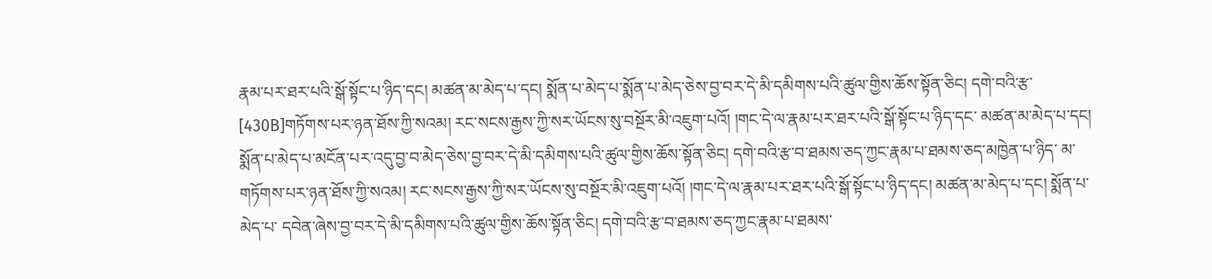རྣམ་པར་ཐར་པའི་སྒོ་སྟོང་པ་ཉིད་དང། མཚན་མ་མེད་པ་དང། སྨོན་པ་མེད་པ་སྨོན་པ་མེད་ཅེས་བྱ་བར་དེ་མི་དམིགས་པའི་ཚུལ་གྱིས་ཆོས་སྟོན་ཅིང། དགེ་བའི་རྩ་ [430B]གཏོགས་པར་ཉན་ཐོས་ཀྱི་སའམ། རང་སངས་རྒྱས་ཀྱི་སར་ཡོངས་སུ་བསྔོར་མི་འཇུག་པའོ། །གང་དེ་ལ་རྣམ་པར་ཐར་པའི་སྒོ་སྟོང་པ་ཉིད་དང་ མཚན་མ་མེད་པ་དང། སྨོན་པ་མེད་པ་མངོན་པར་འདུ་བྱ་བ་མེད་ཅེས་བྱ་བར་དེ་མི་དམིགས་པའི་ཚུལ་གྱིས་ཆོས་སྟོན་ཅིང། དགེ་བའི་རྩ་བ་ཐམས་ཅད་ཀྱང་རྣམ་པ་ཐམས་ཅད་མཁྱེན་པ་ཉིད་ མ་གཏོགས་པར་ཉན་ཐོས་ཀྱི་སའམ། རང་སངས་རྒྱས་ཀྱི་སར་ཡོངས་སུ་བསྔོར་མི་འཇུག་པའོ། །གང་དེ་ལ་རྣམ་པར་ཐར་པའི་སྒོ་སྟོང་པ་ཉིད་དང། མཚན་མ་མེད་པ་དང། སྨོན་པ་མེད་པ་ དབེན་ཞེས་བྱ་བར་དེ་མི་དམིགས་པའི་ཚུལ་གྱིས་ཆོས་སྟོན་ཅིང། དགེ་བའི་རྩ་བ་ཐམས་ཅད་ཀྱང་རྣམ་པ་ཐམས་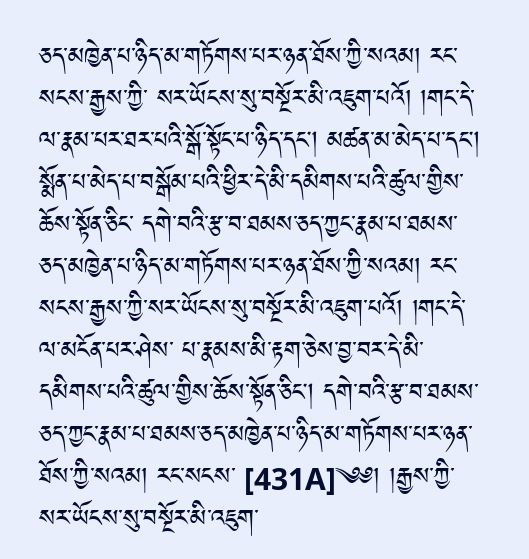ཅད་མཁྱེན་པ་ཉིད་མ་གཏོགས་པར་ཉན་ཐོས་ཀྱི་སའམ། རང་སངས་རྒྱས་ཀྱི་ སར་ཡོངས་སུ་བསྔོར་མི་འཇུག་པའོ། །གང་དེ་ལ་རྣམ་པར་ཐར་པའི་སྒོ་སྟོང་པ་ཉིད་དང། མཚན་མ་མེད་པ་དང། སྨོན་པ་མེད་པ་བསྒོམ་པའི་ཕྱིར་དེ་མི་དམིགས་པའི་ཚུལ་གྱིས་ཆོས་སྟོན་ཅིང་ དགེ་བའི་རྩ་བ་ཐམས་ཅད་ཀྱང་རྣམ་པ་ཐམས་ཅད་མཁྱེན་པ་ཉིད་མ་གཏོགས་པར་ཉན་ཐོས་ཀྱི་སའམ། རང་སངས་རྒྱས་ཀྱི་སར་ཡོངས་སུ་བསྔོར་མི་འཇུག་པའོ། །གང་དེ་ལ་མངོན་པར་ཤེས་ པ་རྣམས་མི་རྟག་ཅེས་བྱ་བར་དེ་མི་དམིགས་པའི་ཚུལ་གྱིས་ཆོས་སྟོན་ཅིང། དགེ་བའི་རྩ་བ་ཐམས་ཅད་ཀྱང་རྣམ་པ་ཐམས་ཅད་མཁྱེན་པ་ཉིད་མ་གཏོགས་པར་ཉན་ཐོས་ཀྱི་སའམ། རང་སངས་ [431A]༄༅། །རྒྱས་ཀྱི་སར་ཡོངས་སུ་བསྔོར་མི་འཇུག་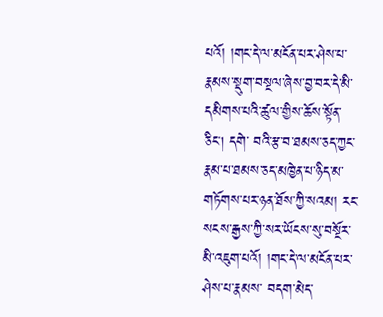པའོ། །གང་དེ་ལ་མངོན་པར་ཤེས་པ་རྣམས་སྡུག་བསྔལ་ཞེས་བྱ་བར་དེ་མི་དམིགས་པའི་ཚུལ་གྱིས་ཆོས་སྟོན་ཅིང། དགེ་ བའི་རྩ་བ་ཐམས་ཅད་ཀྱང་རྣམ་པ་ཐམས་ཅད་མཁྱེན་པ་ཉིད་མ་གཏོགས་པར་ཉན་ཐོས་ཀྱི་སའམ། རང་སངས་རྒྱས་ཀྱི་སར་ཡོངས་སུ་བསྔོར་མི་འཇུག་པའོ། །གང་དེ་ལ་མངོན་པར་ཤེས་པ་རྣམས་ བདག་མེད་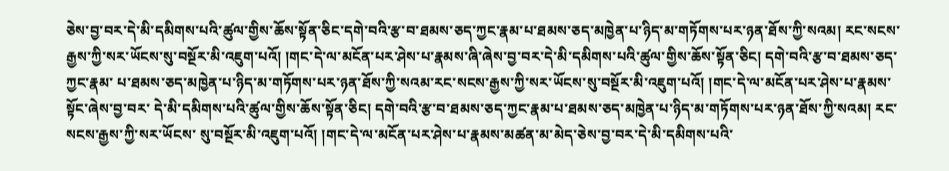ཅེས་བྱ་བར་དེ་མི་དམིགས་པའི་ཚུལ་གྱིས་ཆོས་སྟོན་ཅིང་དགེ་བའི་རྩ་བ་ཐམས་ཅད་ཀྱང་རྣམ་པ་ཐམས་ཅད་མཁྱེན་པ་ཉིད་མ་གཏོགས་པར་ཉན་ཐོས་ཀྱི་སའམ། རང་སངས་ རྒྱས་ཀྱི་སར་ཡོངས་སུ་བསྔོར་མི་འཇུག་པའོ། །གང་དེ་ལ་མངོན་པར་ཤེས་པ་རྣམས་ཞི་ཞེས་བྱ་བར་དེ་མི་དམིགས་པའི་ཚུལ་གྱིས་ཆོས་སྟོན་ཅིང། དགེ་བའི་རྩ་བ་ཐམས་ཅད་ཀྱང་རྣམ་ པ་ཐམས་ཅད་མཁྱེན་པ་ཉིད་མ་གཏོགས་པར་ཉན་ཐོས་ཀྱི་སའམ་རང་སངས་རྒྱས་ཀྱི་སར་ཡོངས་སུ་བསྔོར་མི་འཇུག་པའོ། །གང་དེ་ལ་མངོན་པར་ཤེས་པ་རྣམས་སྟོང་ཞེས་བྱ་བར་ དེ་མི་དམིགས་པའི་ཚུལ་གྱིས་ཆོས་སྟོན་ཅིང། དགེ་བའི་རྩ་བ་ཐམས་ཅད་ཀྱང་རྣམ་པ་ཐམས་ཅད་མཁྱེན་པ་ཉིད་མ་གཏོགས་པར་ཉན་ཐོས་ཀྱི་སའམ། རང་སངས་རྒྱས་ཀྱི་སར་ཡོངས་ སུ་བསྔོར་མི་འཇུག་པའོ། །གང་དེ་ལ་མངོན་པར་ཤེས་པ་རྣམས་མཚན་མ་མེད་ཅེས་བྱ་བར་དེ་མི་དམིགས་པའི་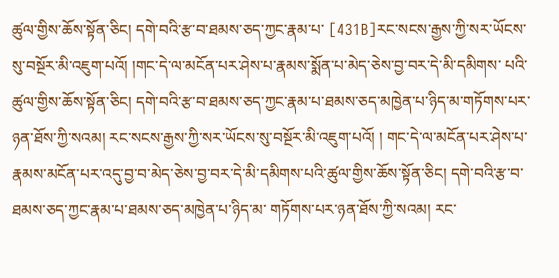ཚུལ་གྱིས་ཆོས་སྟོན་ཅིང། དགེ་བའི་རྩ་བ་ཐམས་ཅད་ཀྱང་རྣམ་པ་ [431B]རང་སངས་རྒྱས་ཀྱི་སར་ཡོངས་སུ་བསྔོར་མི་འཇུག་པའོ། །གང་དེ་ལ་མངོན་པར་ཤེས་པ་རྣམས་སྨོན་པ་མེད་ཅེས་བྱ་བར་དེ་མི་དམིགས་ པའི་ཚུལ་གྱིས་ཆོས་སྟོན་ཅིང། དགེ་བའི་རྩ་བ་ཐམས་ཅད་ཀྱང་རྣམ་པ་ཐམས་ཅད་མཁྱེན་པ་ཉིད་མ་གཏོགས་པར་ཉན་ཐོས་ཀྱི་སའམ། རང་སངས་རྒྱས་ཀྱི་སར་ཡོངས་སུ་བསྔོར་མི་འཇུག་པའོ། ། གང་དེ་ལ་མངོན་པར་ཤེས་པ་རྣམས་མངོན་པར་འདུ་བྱ་བ་མེད་ཅེས་བྱ་བར་དེ་མི་དམིགས་པའི་ཚུལ་གྱིས་ཆོས་སྟོན་ཅིང། དགེ་བའི་རྩ་བ་ཐམས་ཅད་ཀྱང་རྣམ་པ་ཐམས་ཅད་མཁྱེན་པ་ཉིད་མ་ གཏོགས་པར་ཉན་ཐོས་ཀྱི་སའམ། རང་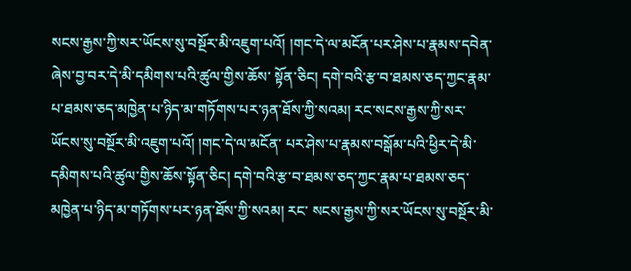སངས་རྒྱས་ཀྱི་སར་ཡོངས་སུ་བསྔོར་མི་འཇུག་པའོ། །གང་དེ་ལ་མངོན་པར་ཤེས་པ་རྣམས་དབེན་ཞེས་བྱ་བར་དེ་མི་དམིགས་པའི་ཚུལ་གྱིས་ཆོས་ སྟོན་ཅིང། དགེ་བའི་རྩ་བ་ཐམས་ཅད་ཀྱང་རྣམ་པ་ཐམས་ཅད་མཁྱེན་པ་ཉིད་མ་གཏོགས་པར་ཉན་ཐོས་ཀྱི་སའམ། རང་སངས་རྒྱས་ཀྱི་སར་ཡོངས་སུ་བསྔོར་མི་འཇུག་པའོ། །གང་དེ་ལ་མངོན་ པར་ཤེས་པ་རྣམས་བསྒོམ་པའི་ཕྱིར་དེ་མི་དམིགས་པའི་ཚུལ་གྱིས་ཆོས་སྟོན་ཅིང། དགེ་བའི་རྩ་བ་ཐམས་ཅད་ཀྱང་རྣམ་པ་ཐམས་ཅད་མཁྱེན་པ་ཉིད་མ་གཏོགས་པར་ཉན་ཐོས་ཀྱི་སའམ། རང་ སངས་རྒྱས་ཀྱི་སར་ཡོངས་སུ་བསྔོར་མི་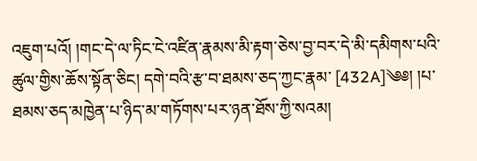འཇུག་པའོ། །གང་དེ་ལ་ཏིང་ངེ་འཛིན་རྣམས་མི་རྟག་ཅེས་བྱ་བར་དེ་མི་དམིགས་པའི་ཚུལ་གྱིས་ཆོས་སྟོན་ཅིང། དགེ་བའི་རྩ་བ་ཐམས་ཅད་ཀྱང་རྣམ་ [432A]༄༅། །པ་ཐམས་ཅད་མཁྱེན་པ་ཉིད་མ་གཏོགས་པར་ཉན་ཐོས་ཀྱི་སའམ།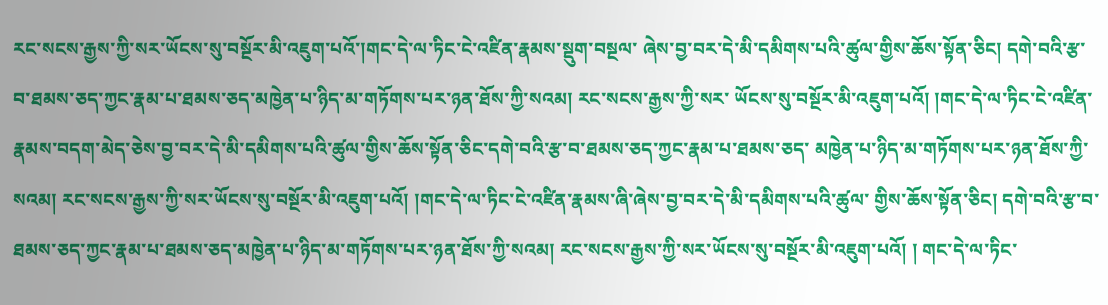རང་སངས་རྒྱས་ཀྱི་སར་ཡོངས་སུ་བསྔོར་མི་འཇུག་པའོ་།གང་དེ་ལ་ཏིང་ངེ་འཛིན་རྣམས་སྡུག་བསྔལ་ ཞེས་བྱ་བར་དེ་མི་དམིགས་པའི་ཚུལ་གྱིས་ཆོས་སྟོན་ཅིང། དགེ་བའི་རྩ་བ་ཐམས་ཅད་ཀྱང་རྣམ་པ་ཐམས་ཅད་མཁྱེན་པ་ཉིད་མ་གཏོགས་པར་ཉན་ཐོས་ཀྱི་སའམ། རང་སངས་རྒྱས་ཀྱི་སར་ ཡོངས་སུ་བསྔོར་མི་འཇུག་པའོ། །གང་དེ་ལ་ཏིང་ངེ་འཛིན་རྣམས་བདག་མེད་ཅེས་བྱ་བར་དེ་མི་དམིགས་པའི་ཚུལ་གྱིས་ཆོས་སྟོན་ཅིང་དགེ་བའི་རྩ་བ་ཐམས་ཅད་ཀྱང་རྣམ་པ་ཐམས་ཅད་ མཁྱེན་པ་ཉིད་མ་གཏོགས་པར་ཉན་ཐོས་ཀྱི་སའམ། རང་སངས་རྒྱས་ཀྱི་སར་ཡོངས་སུ་བསྔོར་མི་འཇུག་པའོ། །གང་དེ་ལ་ཏིང་ངེ་འཛིན་རྣམས་ཞི་ཞེས་བྱ་བར་དེ་མི་དམིགས་པའི་ཚུལ་ གྱིས་ཆོས་སྟོན་ཅིང། དགེ་བའི་རྩ་བ་ཐམས་ཅད་ཀྱང་རྣམ་པ་ཐམས་ཅད་མཁྱེན་པ་ཉིད་མ་གཏོགས་པར་ཉན་ཐོས་ཀྱི་སའམ། རང་སངས་རྒྱས་ཀྱི་སར་ཡོངས་སུ་བསྔོར་མི་འཇུག་པའོ། ། གང་དེ་ལ་ཏིང་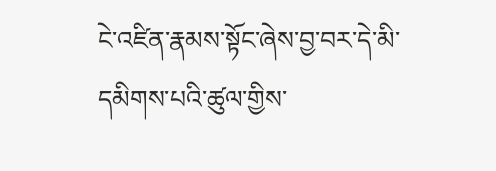ངེ་འཛིན་རྣམས་སྟོང་ཞེས་བྱ་བར་དེ་མི་དམིགས་པའི་ཚུལ་གྱིས་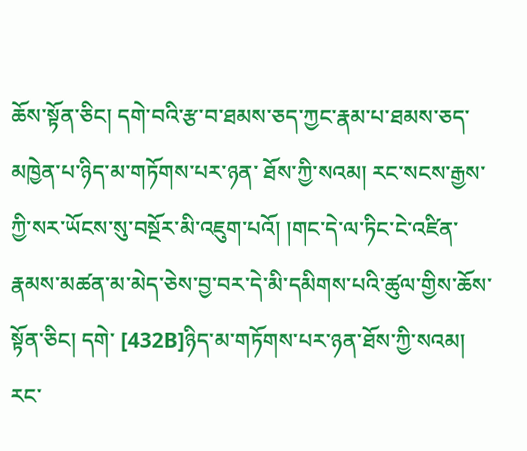ཆོས་སྟོན་ཅིང། དགེ་བའི་རྩ་བ་ཐམས་ཅད་ཀྱང་རྣམ་པ་ཐམས་ཅད་མཁྱེན་པ་ཉིད་མ་གཏོགས་པར་ཉན་ ཐོས་ཀྱི་སའམ། རང་སངས་རྒྱས་ཀྱི་སར་ཡོངས་སུ་བསྔོར་མི་འཇུག་པའོ། །གང་དེ་ལ་ཏིང་ངེ་འཛིན་རྣམས་མཚན་མ་མེད་ཅེས་བྱ་བར་དེ་མི་དམིགས་པའི་ཚུལ་གྱིས་ཆོས་སྟོན་ཅིང། དགེ་ [432B]ཉིད་མ་གཏོགས་པར་ཉན་ཐོས་ཀྱི་སའམ། རང་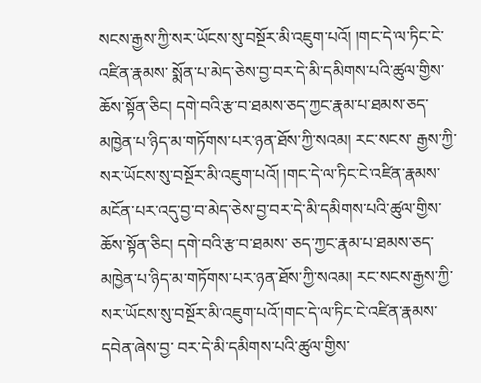སངས་རྒྱས་ཀྱི་སར་ཡོངས་སུ་བསྔོར་མི་འཇུག་པའོ། །གང་དེ་ལ་ཏིང་ངེ་འཛིན་རྣམས་ སྨོན་པ་མེད་ཅེས་བྱ་བར་དེ་མི་དམིགས་པའི་ཚུལ་གྱིས་ཆོས་སྟོན་ཅིང། དགེ་བའི་རྩ་བ་ཐམས་ཅད་ཀྱང་རྣམ་པ་ཐམས་ཅད་མཁྱེན་པ་ཉིད་མ་གཏོགས་པར་ཉན་ཐོས་ཀྱི་སའམ། རང་སངས་ རྒྱས་ཀྱི་སར་ཡོངས་སུ་བསྔོར་མི་འཇུག་པའོ། །གང་དེ་ལ་ཏིང་ངེ་འཛིན་རྣམས་མངོན་པར་འདུ་བྱ་བ་མེད་ཅེས་བྱ་བར་དེ་མི་དམིགས་པའི་ཚུལ་གྱིས་ཆོས་སྟོན་ཅིང། དགེ་བའི་རྩ་བ་ཐམས་ ཅད་ཀྱང་རྣམ་པ་ཐམས་ཅད་མཁྱེན་པ་ཉིད་མ་གཏོགས་པར་ཉན་ཐོས་ཀྱི་སའམ། རང་སངས་རྒྱས་ཀྱི་སར་ཡོངས་སུ་བསྔོར་མི་འཇུག་པའོ་།གང་དེ་ལ་ཏིང་ངེ་འཛིན་རྣམས་དབེན་ཞེས་བྱ་ བར་དེ་མི་དམིགས་པའི་ཚུལ་གྱིས་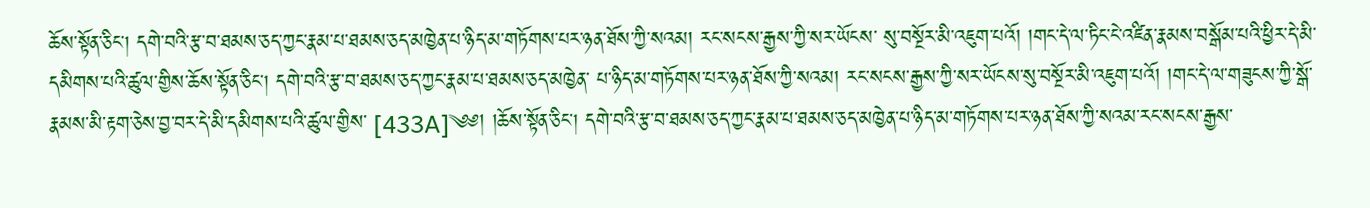ཆོས་སྟོན་ཅིང། དགེ་བའི་རྩ་བ་ཐམས་ཅད་ཀྱང་རྣམ་པ་ཐམས་ཅད་མཁྱེན་པ་ཉིད་མ་གཏོགས་པར་ཉན་ཐོས་ཀྱི་སའམ། རང་སངས་རྒྱས་ཀྱི་སར་ཡོངས་ སུ་བསྔོར་མི་འཇུག་པའོ། །གང་དེ་ལ་ཏིང་ངེ་འཛིན་རྣམས་བསྒོམ་པའི་ཕྱིར་དེ་མི་དམིགས་པའི་ཚུལ་གྱིས་ཆོས་སྟོན་ཅིང། དགེ་བའི་རྩ་བ་ཐམས་ཅད་ཀྱང་རྣམ་པ་ཐམས་ཅད་མཁྱེན་ པ་ཉིད་མ་གཏོགས་པར་ཉན་ཐོས་ཀྱི་སའམ། རང་སངས་རྒྱས་ཀྱི་སར་ཡོངས་སུ་བསྔོར་མི་འཇུག་པའོ། །གང་དེ་ལ་གཟུངས་ཀྱི་སྒོ་རྣམས་མི་རྟག་ཅེས་བྱ་བར་དེ་མི་དམིགས་པའི་ཚུལ་གྱིས་ [433A]༄༅། །ཆོས་སྟོན་ཅིང། དགེ་བའི་རྩ་བ་ཐམས་ཅད་ཀྱང་རྣམ་པ་ཐམས་ཅད་མཁྱེན་པ་ཉིད་མ་གཏོགས་པར་ཉན་ཐོས་ཀྱི་སའམ་རང་སངས་རྒྱས་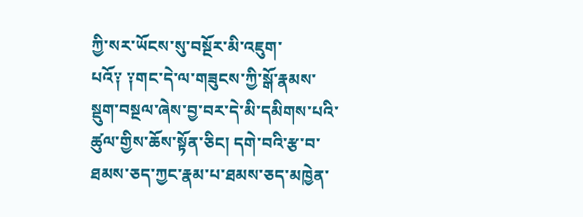ཀྱི་སར་ཡོངས་སུ་བསྔོར་མི་འཇུག་ པའོ༑ ༑གང་དེ་ལ་གཟུངས་ཀྱི་སྒོ་རྣམས་སྡུག་བསྔལ་ཞེས་བྱ་བར་དེ་མི་དམིགས་པའི་ཚུལ་གྱིས་ཆོས་སྟོན་ཅིང། དགེ་བའི་རྩ་བ་ཐམས་ཅད་ཀྱང་རྣམ་པ་ཐམས་ཅད་མཁྱེན་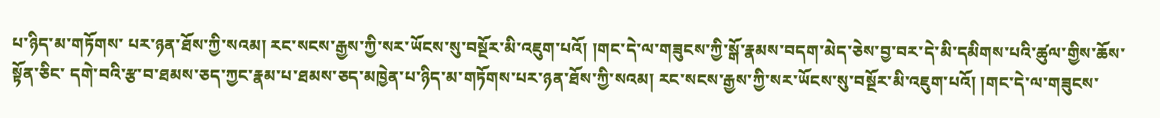པ་ཉིད་མ་གཏོགས་ པར་ཉན་ཐོས་ཀྱི་སའམ། རང་སངས་རྒྱས་ཀྱི་སར་ཡོངས་སུ་བསྔོར་མི་འཇུག་པའོ། །གང་དེ་ལ་གཟུངས་ཀྱི་སྒོ་རྣམས་བདག་མེད་ཅེས་བྱ་བར་དེ་མི་དམིགས་པའི་ཚུལ་གྱིས་ཆོས་སྟོན་ཅིང་ དགེ་བའི་རྩ་བ་ཐམས་ཅད་ཀྱང་རྣམ་པ་ཐམས་ཅད་མཁྱེན་པ་ཉིད་མ་གཏོགས་པར་ཉན་ཐོས་ཀྱི་སའམ། རང་སངས་རྒྱས་ཀྱི་སར་ཡོངས་སུ་བསྔོར་མི་འཇུག་པའོ། །གང་དེ་ལ་གཟུངས་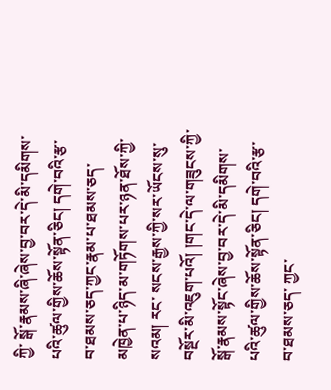ཀྱི་ སྒོ་རྣམས་ཞི་ཞེས་བྱ་བར་དེ་མི་དམིགས་པའི་ཚུལ་གྱིས་ཆོས་སྟོན་ཅིང། དགེ་བའི་རྩ་བ་ཐམས་ཅད་ཀྱང་རྣམ་པ་ཐམས་ཅད་མཁྱེན་པ་ཉིད་མ་གཏོགས་པར་ཉན་ཐོས་ཀྱི་སའམ། རང་ སངས་རྒྱས་ཀྱི་སར་ཡོངས་སུ་བསྔོར་མི་འཇུག་པའོ། །གང་དེ་ལ་གཟུངས་ཀྱི་སྒོ་རྣམས་སྟོང་ཞེས་བྱ་བར་དེ་མི་དམིགས་པའི་ཚུལ་གྱིས་ཆོས་སྟོན་ཅིང། དགེ་བའི་རྩ་བ་ཐམས་ཅད་ ཀྱང་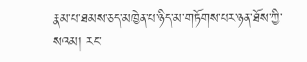རྣམ་པ་ཐམས་ཅད་མཁྱེན་པ་ཉིད་མ་གཏོགས་པར་ཉན་ཐོས་ཀྱི་སའམ། རང་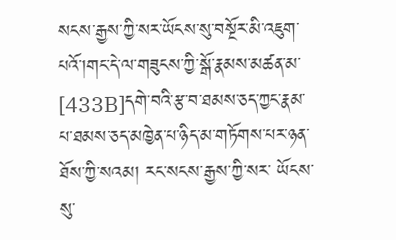སངས་རྒྱས་ཀྱི་སར་ཡོངས་སུ་བསྔོར་མི་འཇུག་པའོ་།གང་དེ་ལ་གཟུངས་ཀྱི་སྒོ་རྣམས་མཚན་མ་ [433B]དགེ་བའི་རྩ་བ་ཐམས་ཅད་ཀྱང་རྣམ་པ་ཐམས་ཅད་མཁྱེན་པ་ཉིད་མ་གཏོགས་པར་ཉན་ཐོས་ཀྱི་སའམ། རང་སངས་རྒྱས་ཀྱི་སར་ ཡོངས་སུ་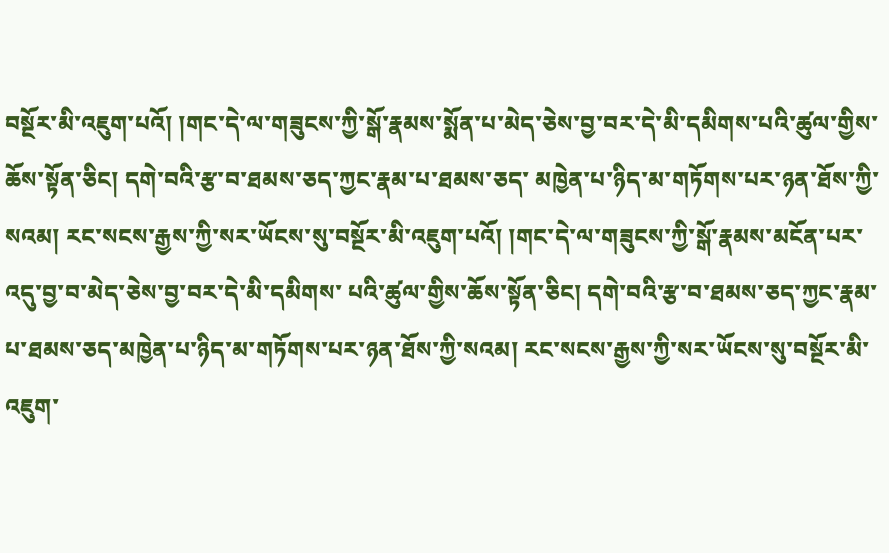བསྔོར་མི་འཇུག་པའོ། །གང་དེ་ལ་གཟུངས་ཀྱི་སྒོ་རྣམས་སྨོན་པ་མེད་ཅེས་བྱ་བར་དེ་མི་དམིགས་པའི་ཚུལ་གྱིས་ཆོས་སྟོན་ཅིང། དགེ་བའི་རྩ་བ་ཐམས་ཅད་ཀྱང་རྣམ་པ་ཐམས་ཅད་ མཁྱེན་པ་ཉིད་མ་གཏོགས་པར་ཉན་ཐོས་ཀྱི་སའམ། རང་སངས་རྒྱས་ཀྱི་སར་ཡོངས་སུ་བསྔོར་མི་འཇུག་པའོ། །གང་དེ་ལ་གཟུངས་ཀྱི་སྒོ་རྣམས་མངོན་པར་འདུ་བྱ་བ་མེད་ཅེས་བྱ་བར་དེ་མི་དམིགས་ པའི་ཚུལ་གྱིས་ཆོས་སྟོན་ཅིང། དགེ་བའི་རྩ་བ་ཐམས་ཅད་ཀྱང་རྣམ་པ་ཐམས་ཅད་མཁྱེན་པ་ཉིད་མ་གཏོགས་པར་ཉན་ཐོས་ཀྱི་སའམ། རང་སངས་རྒྱས་ཀྱི་སར་ཡོངས་སུ་བསྔོར་མི་འཇུག་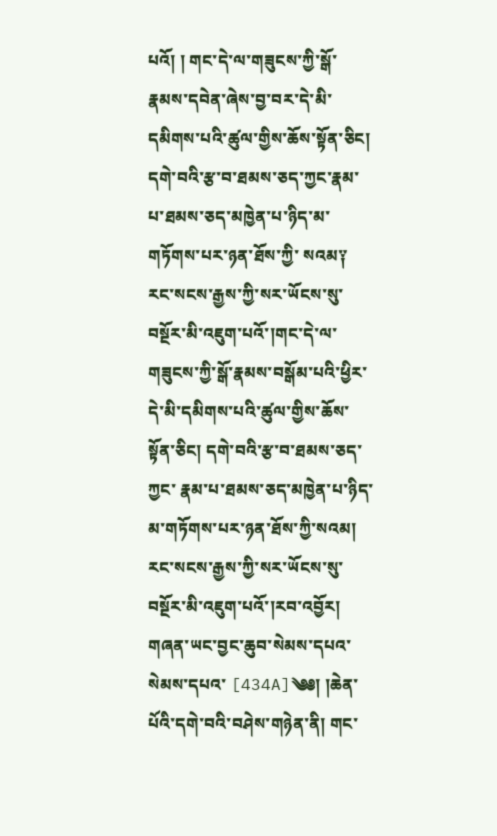པའོ། ། གང་དེ་ལ་གཟུངས་ཀྱི་སྒོ་རྣམས་དབེན་ཞེས་བྱ་བར་དེ་མི་དམིགས་པའི་ཚུལ་གྱིས་ཆོས་སྟོན་ཅིང། དགེ་བའི་རྩ་བ་ཐམས་ཅད་ཀྱང་རྣམ་པ་ཐམས་ཅད་མཁྱེན་པ་ཉིད་མ་གཏོགས་པར་ཉན་ཐོས་ཀྱི་ སའམ༑ རང་སངས་རྒྱས་ཀྱི་སར་ཡོངས་སུ་བསྔོར་མི་འཇུག་པའོ་།གང་དེ་ལ་གཟུངས་ཀྱི་སྒོ་རྣམས་བསྒོམ་པའི་ཕྱིར་དེ་མི་དམིགས་པའི་ཚུལ་གྱིས་ཆོས་སྟོན་ཅིང། དགེ་བའི་རྩ་བ་ཐམས་ཅད་ཀྱང་ རྣམ་པ་ཐམས་ཅད་མཁྱེན་པ་ཉིད་མ་གཏོགས་པར་ཉན་ཐོས་ཀྱི་སའམ། རང་སངས་རྒྱས་ཀྱི་སར་ཡོངས་སུ་བསྔོར་མི་འཇུག་པའོ་།རབ་འབྱོར། གཞན་ཡང་བྱང་ཆུབ་སེམས་དཔའ་སེམས་དཔའ་ [434A]༄༅། །ཆེན་པོའི་དགེ་བའི་བཤེས་གཉེན་ནི། གང་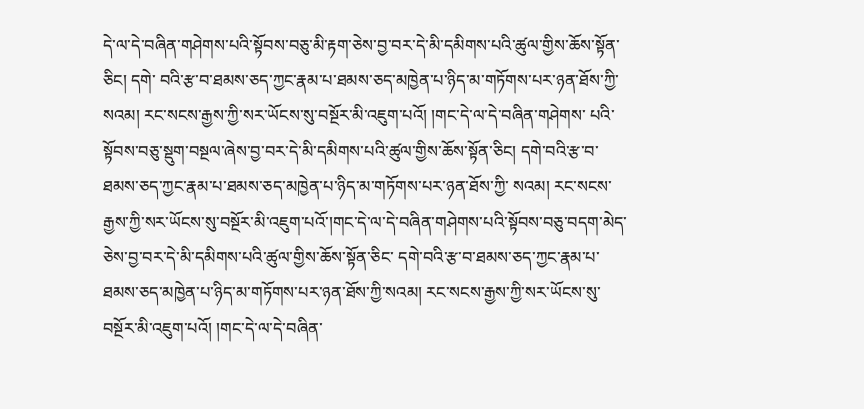དེ་ལ་དེ་བཞིན་གཤེགས་པའི་སྟོབས་བཅུ་མི་རྟག་ཅེས་བྱ་བར་དེ་མི་དམིགས་པའི་ཚུལ་གྱིས་ཆོས་སྟོན་ཅིང། དགེ་ བའི་རྩ་བ་ཐམས་ཅད་ཀྱང་རྣམ་པ་ཐམས་ཅད་མཁྱེན་པ་ཉིད་མ་གཏོགས་པར་ཉན་ཐོས་ཀྱི་སའམ། རང་སངས་རྒྱས་ཀྱི་སར་ཡོངས་སུ་བསྔོར་མི་འཇུག་པའོ། །གང་དེ་ལ་དེ་བཞིན་གཤེགས་ པའི་སྟོབས་བཅུ་སྡུག་བསྔལ་ཞེས་བྱ་བར་དེ་མི་དམིགས་པའི་ཚུལ་གྱིས་ཆོས་སྟོན་ཅིང། དགེ་བའི་རྩ་བ་ཐམས་ཅད་ཀྱང་རྣམ་པ་ཐམས་ཅད་མཁྱེན་པ་ཉིད་མ་གཏོགས་པར་ཉན་ཐོས་ཀྱི་ སའམ། རང་སངས་རྒྱས་ཀྱི་སར་ཡོངས་སུ་བསྔོར་མི་འཇུག་པའོ་།གང་དེ་ལ་དེ་བཞིན་གཤེགས་པའི་སྟོབས་བཅུ་བདག་མེད་ཅེས་བྱ་བར་དེ་མི་དམིགས་པའི་ཚུལ་གྱིས་ཆོས་སྟོན་ཅིང་ དགེ་བའི་རྩ་བ་ཐམས་ཅད་ཀྱང་རྣམ་པ་ཐམས་ཅད་མཁྱེན་པ་ཉིད་མ་གཏོགས་པར་ཉན་ཐོས་ཀྱི་སའམ། རང་སངས་རྒྱས་ཀྱི་སར་ཡོངས་སུ་བསྔོར་མི་འཇུག་པའོ། །གང་དེ་ལ་དེ་བཞིན་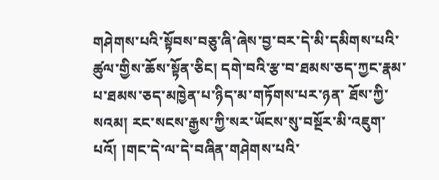གཤེགས་པའི་སྟོབས་བཅུ་ཞི་ཞེས་བྱ་བར་དེ་མི་དམིགས་པའི་ཚུལ་གྱིས་ཆོས་སྟོན་ཅིང། དགེ་བའི་རྩ་བ་ཐམས་ཅད་ཀྱང་རྣམ་པ་ཐམས་ཅད་མཁྱེན་པ་ཉིད་མ་གཏོགས་པར་ཉན་ ཐོས་ཀྱི་སའམ། རང་སངས་རྒྱས་ཀྱི་སར་ཡོངས་སུ་བསྔོར་མི་འཇུག་པའོ། །གང་དེ་ལ་དེ་བཞིན་གཤེགས་པའི་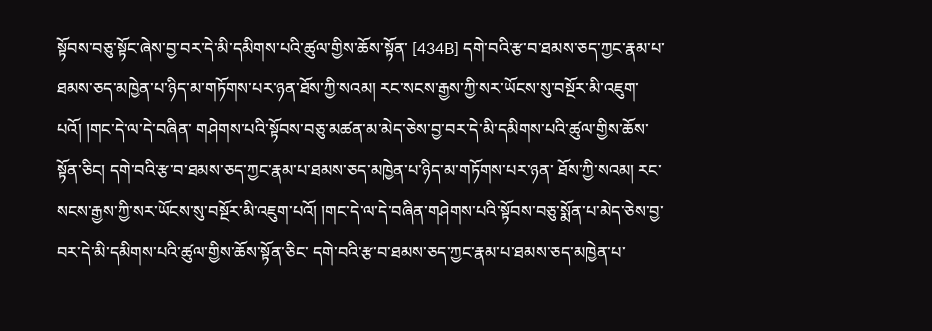སྟོབས་བཅུ་སྟོང་ཞེས་བྱ་བར་དེ་མི་དམིགས་པའི་ཚུལ་གྱིས་ཆོས་སྟོན་ [434B] དགེ་བའི་རྩ་བ་ཐམས་ཅད་ཀྱང་རྣམ་པ་ཐམས་ཅད་མཁྱེན་པ་ཉིད་མ་གཏོགས་པར་ཉན་ཐོས་ཀྱི་སའམ། རང་སངས་རྒྱས་ཀྱི་སར་ཡོངས་སུ་བསྔོར་མི་འཇུག་པའོ། །གང་དེ་ལ་དེ་བཞིན་ གཤེགས་པའི་སྟོབས་བཅུ་མཚན་མ་མེད་ཅེས་བྱ་བར་དེ་མི་དམིགས་པའི་ཚུལ་གྱིས་ཆོས་སྟོན་ཅིང། དགེ་བའི་རྩ་བ་ཐམས་ཅད་ཀྱང་རྣམ་པ་ཐམས་ཅད་མཁྱེན་པ་ཉིད་མ་གཏོགས་པར་ཉན་ ཐོས་ཀྱི་སའམ། རང་སངས་རྒྱས་ཀྱི་སར་ཡོངས་སུ་བསྔོར་མི་འཇུག་པའོ། །གང་དེ་ལ་དེ་བཞིན་གཤེགས་པའི་སྟོབས་བཅུ་སྨོན་པ་མེད་ཅེས་བྱ་བར་དེ་མི་དམིགས་པའི་ཚུལ་གྱིས་ཆོས་སྟོན་ཅིང་ དགེ་བའི་རྩ་བ་ཐམས་ཅད་ཀྱང་རྣམ་པ་ཐམས་ཅད་མཁྱེན་པ་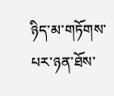ཉིད་མ་གཏོགས་པར་ཉན་ཐོས་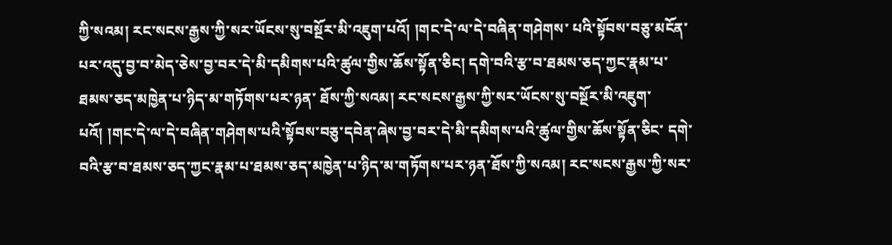ཀྱི་སའམ། རང་སངས་རྒྱས་ཀྱི་སར་ཡོངས་སུ་བསྔོར་མི་འཇུག་པའོ། །གང་དེ་ལ་དེ་བཞིན་གཤེགས་ པའི་སྟོབས་བཅུ་མངོན་པར་འདུ་བྱ་བ་མེད་ཅེས་བྱ་བར་དེ་མི་དམིགས་པའི་ཚུལ་གྱིས་ཆོས་སྟོན་ཅིང། དགེ་བའི་རྩ་བ་ཐམས་ཅད་ཀྱང་རྣམ་པ་ཐམས་ཅད་མཁྱེན་པ་ཉིད་མ་གཏོགས་པར་ཉན་ ཐོས་ཀྱི་སའམ། རང་སངས་རྒྱས་ཀྱི་སར་ཡོངས་སུ་བསྔོར་མི་འཇུག་པའོ། །གང་དེ་ལ་དེ་བཞིན་གཤེགས་པའི་སྟོབས་བཅུ་དབེན་ཞེས་བྱ་བར་དེ་མི་དམིགས་པའི་ཚུལ་གྱིས་ཆོས་སྟོན་ཅིང་ དགེ་བའི་རྩ་བ་ཐམས་ཅད་ཀྱང་རྣམ་པ་ཐམས་ཅད་མཁྱེན་པ་ཉིད་མ་གཏོགས་པར་ཉན་ཐོས་ཀྱི་སའམ། རང་སངས་རྒྱས་ཀྱི་སར་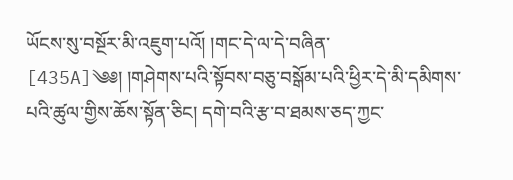ཡོངས་སུ་བསྔོར་མི་འཇུག་པའོ། །གང་དེ་ལ་དེ་བཞིན་ [435A]༄༅། །གཤེགས་པའི་སྟོབས་བཅུ་བསྒོམ་པའི་ཕྱིར་དེ་མི་དམིགས་པའི་ཚུལ་གྱིས་ཆོས་སྟོན་ཅིང། དགེ་བའི་རྩ་བ་ཐམས་ཅད་ཀྱང་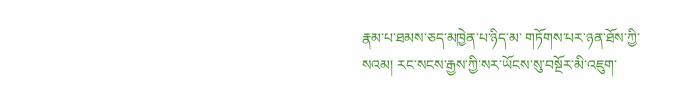རྣམ་པ་ཐམས་ཅད་མཁྱེན་པ་ཉིད་མ་ གཏོགས་པར་ཉན་ཐོས་ཀྱི་སའམ། རང་སངས་རྒྱས་ཀྱི་སར་ཡོངས་སུ་བསྔོར་མི་འཇུག་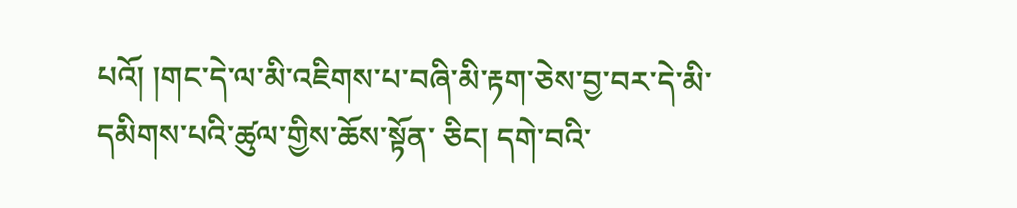པའོ། །གང་དེ་ལ་མི་འཇིགས་པ་བཞི་མི་རྟག་ཅེས་བྱ་བར་དེ་མི་དམིགས་པའི་ཚུལ་གྱིས་ཆོས་སྟོན་ ཅིང། དགེ་བའི་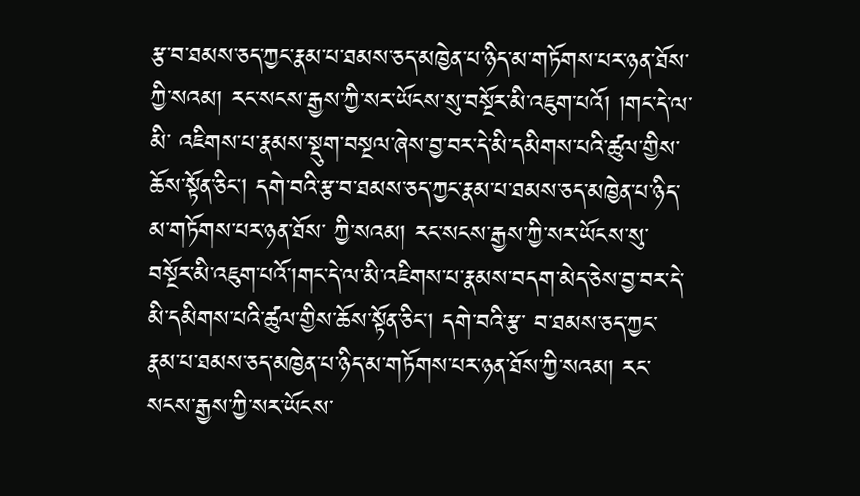རྩ་བ་ཐམས་ཅད་ཀྱང་རྣམ་པ་ཐམས་ཅད་མཁྱེན་པ་ཉིད་མ་གཏོགས་པར་ཉན་ཐོས་ཀྱི་སའམ། རང་སངས་རྒྱས་ཀྱི་སར་ཡོངས་སུ་བསྔོར་མི་འཇུག་པའོ། །གང་དེ་ལ་མི་ འཇིགས་པ་རྣམས་སྡུག་བསྔལ་ཞེས་བྱ་བར་དེ་མི་དམིགས་པའི་ཚུལ་གྱིས་ཆོས་སྟོན་ཅིང། དགེ་བའི་རྩ་བ་ཐམས་ཅད་ཀྱང་རྣམ་པ་ཐམས་ཅད་མཁྱེན་པ་ཉིད་མ་གཏོགས་པར་ཉན་ཐོས་ ཀྱི་སའམ། རང་སངས་རྒྱས་ཀྱི་སར་ཡོངས་སུ་བསྔོར་མི་འཇུག་པའོ་།གང་དེ་ལ་མི་འཇིགས་པ་རྣམས་བདག་མེད་ཅེས་བྱ་བར་དེ་མི་དམིགས་པའི་ཚུལ་གྱིས་ཆོས་སྟོན་ཅིང། དགེ་བའི་རྩ་ བ་ཐམས་ཅད་ཀྱང་རྣམ་པ་ཐམས་ཅད་མཁྱེན་པ་ཉིད་མ་གཏོགས་པར་ཉན་ཐོས་ཀྱི་སའམ། རང་སངས་རྒྱས་ཀྱི་སར་ཡོངས་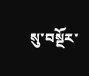སུ་བསྔོར་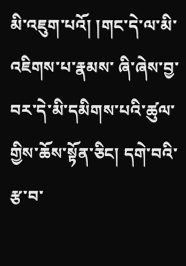མི་འཇུག་པའོ། །གང་དེ་ལ་མི་འཇིགས་པ་རྣམས་ ཞི་ཞེས་བྱ་བར་དེ་མི་དམིགས་པའི་ཚུལ་གྱིས་ཆོས་སྟོན་ཅིང། དགེ་བའི་རྩ་བ་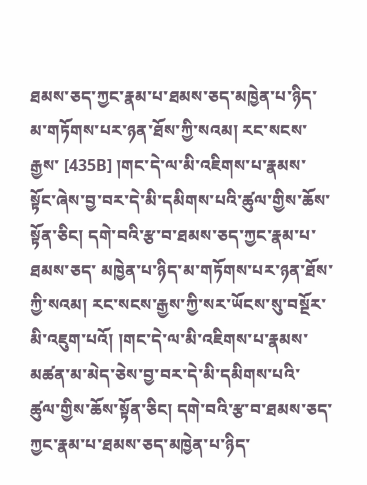ཐམས་ཅད་ཀྱང་རྣམ་པ་ཐམས་ཅད་མཁྱེན་པ་ཉིད་མ་གཏོགས་པར་ཉན་ཐོས་ཀྱི་སའམ། རང་སངས་རྒྱས་ [435B] །གང་དེ་ལ་མི་འཇིགས་པ་རྣམས་སྟོང་ཞེས་བྱ་བར་དེ་མི་དམིགས་པའི་ཚུལ་གྱིས་ཆོས་སྟོན་ཅིང། དགེ་བའི་རྩ་བ་ཐམས་ཅད་ཀྱང་རྣམ་པ་ཐམས་ཅད་ མཁྱེན་པ་ཉིད་མ་གཏོགས་པར་ཉན་ཐོས་ཀྱི་སའམ། རང་སངས་རྒྱས་ཀྱི་སར་ཡོངས་སུ་བསྔོར་མི་འཇུག་པའོ། །གང་དེ་ལ་མི་འཇིགས་པ་རྣམས་མཚན་མ་མེད་ཅེས་བྱ་བར་དེ་མི་དམིགས་པའི་ ཚུལ་གྱིས་ཆོས་སྟོན་ཅིང། དགེ་བའི་རྩ་བ་ཐམས་ཅད་ཀྱང་རྣམ་པ་ཐམས་ཅད་མཁྱེན་པ་ཉིད་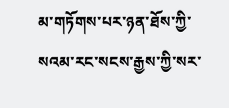མ་གཏོགས་པར་ཉན་ཐོས་ཀྱི་སའམ་རང་སངས་རྒྱས་ཀྱི་སར་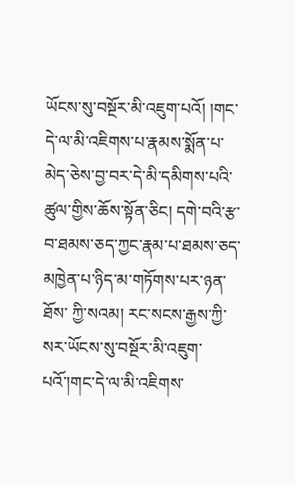ཡོངས་སུ་བསྔོར་མི་འཇུག་པའོ། །གང་ དེ་ལ་མི་འཇིགས་པ་རྣམས་སྨོན་པ་མེད་ཅེས་བྱ་བར་དེ་མི་དམིགས་པའི་ཚུལ་གྱིས་ཆོས་སྟོན་ཅིང། དགེ་བའི་རྩ་བ་ཐམས་ཅད་ཀྱང་རྣམ་པ་ཐམས་ཅད་མཁྱེན་པ་ཉིད་མ་གཏོགས་པར་ཉན་ཐོས་ ཀྱི་སའམ། རང་སངས་རྒྱས་ཀྱི་སར་ཡོངས་སུ་བསྔོར་མི་འཇུག་པའོ་།གང་དེ་ལ་མི་འཇིགས་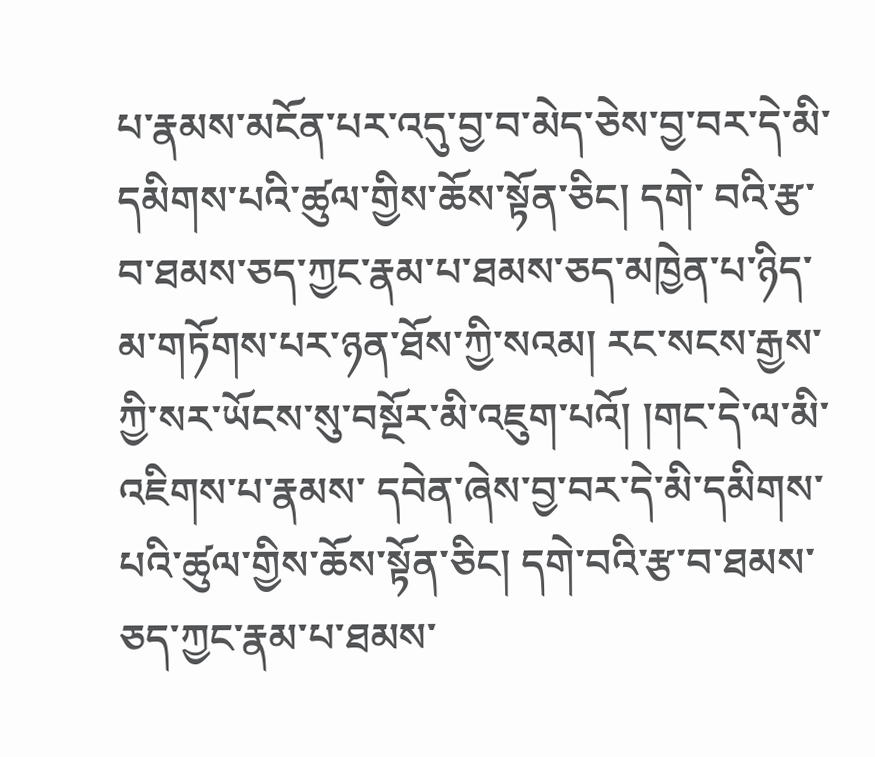པ་རྣམས་མངོན་པར་འདུ་བྱ་བ་མེད་ཅེས་བྱ་བར་དེ་མི་དམིགས་པའི་ཚུལ་གྱིས་ཆོས་སྟོན་ཅིང། དགེ་ བའི་རྩ་བ་ཐམས་ཅད་ཀྱང་རྣམ་པ་ཐམས་ཅད་མཁྱེན་པ་ཉིད་མ་གཏོགས་པར་ཉན་ཐོས་ཀྱི་སའམ། རང་སངས་རྒྱས་ཀྱི་སར་ཡོངས་སུ་བསྔོར་མི་འཇུག་པའོ། །གང་དེ་ལ་མི་འཇིགས་པ་རྣམས་ དབེན་ཞེས་བྱ་བར་དེ་མི་དམིགས་པའི་ཚུལ་གྱིས་ཆོས་སྟོན་ཅིང། དགེ་བའི་རྩ་བ་ཐམས་ཅད་ཀྱང་རྣམ་པ་ཐམས་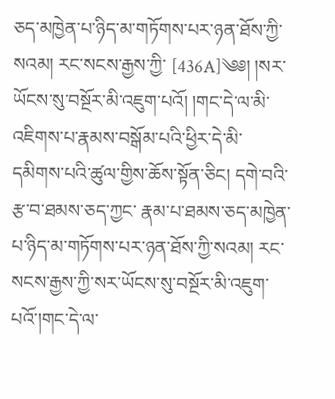ཅད་མཁྱེན་པ་ཉིད་མ་གཏོགས་པར་ཉན་ཐོས་ཀྱི་སའམ། རང་སངས་རྒྱས་ཀྱི་ [436A]༄༅། །སར་ཡོངས་སུ་བསྔོར་མི་འཇུག་པའོ། །གང་དེ་ལ་མི་འཇིགས་པ་རྣམས་བསྒོམ་པའི་ཕྱིར་དེ་མི་དམིགས་པའི་ཚུལ་གྱིས་ཆོས་སྟོན་ཅིང། དགེ་བའི་རྩ་བ་ཐམས་ཅད་ཀྱང་ རྣམ་པ་ཐམས་ཅད་མཁྱེན་པ་ཉིད་མ་གཏོགས་པར་ཉན་ཐོས་ཀྱི་སའམ། རང་སངས་རྒྱས་ཀྱི་སར་ཡོངས་སུ་བསྔོར་མི་འཇུག་པའོ་།གང་དེ་ལ་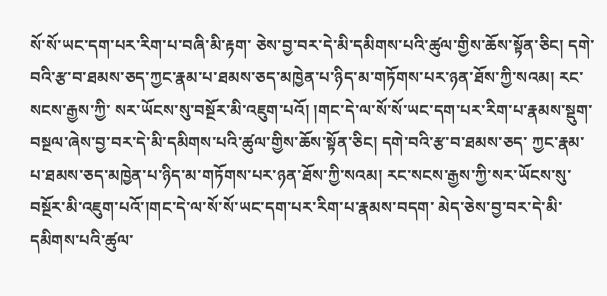སོ་སོ་ཡང་དག་པར་རིག་པ་བཞི་མི་རྟག་ ཅེས་བྱ་བར་དེ་མི་དམིགས་པའི་ཚུལ་གྱིས་ཆོས་སྟོན་ཅིང། དགེ་བའི་རྩ་བ་ཐམས་ཅད་ཀྱང་རྣམ་པ་ཐམས་ཅད་མཁྱེན་པ་ཉིད་མ་གཏོགས་པར་ཉན་ཐོས་ཀྱི་སའམ། རང་སངས་རྒྱས་ཀྱི་ སར་ཡོངས་སུ་བསྔོར་མི་འཇུག་པའོ། །གང་དེ་ལ་སོ་སོ་ཡང་དག་པར་རིག་པ་རྣམས་སྡུག་བསྔལ་ཞེས་བྱ་བར་དེ་མི་དམིགས་པའི་ཚུལ་གྱིས་ཆོས་སྟོན་ཅིང། དགེ་བའི་རྩ་བ་ཐམས་ཅད་ ཀྱང་རྣམ་པ་ཐམས་ཅད་མཁྱེན་པ་ཉིད་མ་གཏོགས་པར་ཉན་ཐོས་ཀྱི་སའམ། རང་སངས་རྒྱས་ཀྱི་སར་ཡོངས་སུ་བསྔོར་མི་འཇུག་པའོ་།གང་དེ་ལ་སོ་སོ་ཡང་དག་པར་རིག་པ་རྣམས་བདག་ མེད་ཅེས་བྱ་བར་དེ་མི་དམིགས་པའི་ཚུལ་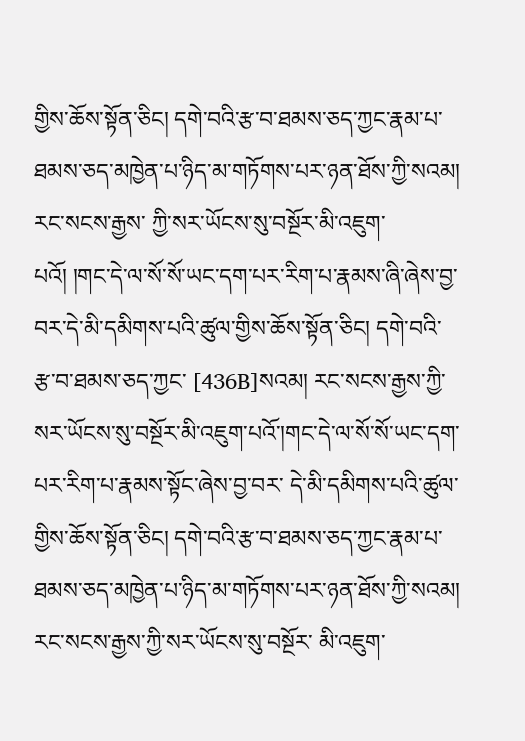གྱིས་ཆོས་སྟོན་ཅིང། དགེ་བའི་རྩ་བ་ཐམས་ཅད་ཀྱང་རྣམ་པ་ཐམས་ཅད་མཁྱེན་པ་ཉིད་མ་གཏོགས་པར་ཉན་ཐོས་ཀྱི་སའམ། རང་སངས་རྒྱས་ ཀྱི་སར་ཡོངས་སུ་བསྔོར་མི་འཇུག་པའོ། །གང་དེ་ལ་སོ་སོ་ཡང་དག་པར་རིག་པ་རྣམས་ཞི་ཞེས་བྱ་བར་དེ་མི་དམིགས་པའི་ཚུལ་གྱིས་ཆོས་སྟོན་ཅིང། དགེ་བའི་རྩ་བ་ཐམས་ཅད་ཀྱང་ [436B]སའམ། རང་སངས་རྒྱས་ཀྱི་སར་ཡོངས་སུ་བསྔོར་མི་འཇུག་པའོ་།གང་དེ་ལ་སོ་སོ་ཡང་དག་པར་རིག་པ་རྣམས་སྟོང་ཞེས་བྱ་བར་ དེ་མི་དམིགས་པའི་ཚུལ་གྱིས་ཆོས་སྟོན་ཅིང། དགེ་བའི་རྩ་བ་ཐམས་ཅད་ཀྱང་རྣམ་པ་ཐམས་ཅད་མཁྱེན་པ་ཉིད་མ་གཏོགས་པར་ཉན་ཐོས་ཀྱི་སའམ། རང་སངས་རྒྱས་ཀྱི་སར་ཡོངས་སུ་བསྔོར་ མི་འཇུག་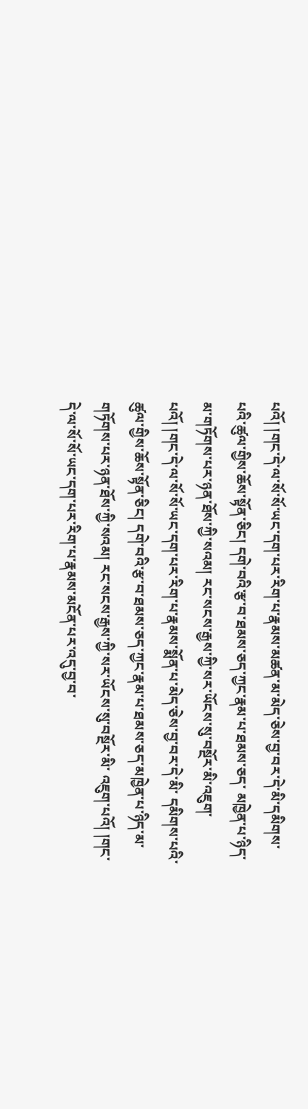པའོ། །གང་དེ་ལ་སོ་སོ་ཡང་དག་པར་རིག་པ་རྣམས་མཚན་མ་མེད་ཅེས་བྱ་བར་དེ་མི་དམིགས་པའི་ཚུལ་གྱིས་ཆོས་སྟོན་ཅིང། དགེ་བའི་རྩ་བ་ཐམས་ཅད་ཀྱང་རྣམ་པ་ཐམས་ཅད་ མཁྱེན་པ་ཉིད་མ་གཏོགས་པར་ཉན་ཐོས་ཀྱི་སའམ། རང་སངས་རྒྱས་ཀྱི་སར་ཡོངས་སུ་བསྔོར་མི་འཇུག་པའོ། །གང་དེ་ལ་སོ་སོ་ཡང་དག་པར་རིག་པ་རྣམས་སྨོན་པ་མེད་ཅེས་བྱ་བར་དེ་མི་ དམིགས་པའི་ཚུལ་གྱིས་ཆོས་སྟོན་ཅིང། དགེ་བའི་རྩ་བ་ཐམས་ཅད་ཀྱང་རྣམ་པ་ཐམས་ཅད་མཁྱེན་པ་ཉིད་མ་གཏོགས་པར་ཉན་ཐོས་ཀྱི་སའམ། རང་སངས་རྒྱས་ཀྱི་སར་ཡོངས་སུ་བསྔོར་མི་ འཇུག་པའོ། །གང་དེ་ལ་སོ་སོ་ཡང་དག་པར་རིག་པ་རྣམས་མངོན་པར་འདུ་བྱ་བ་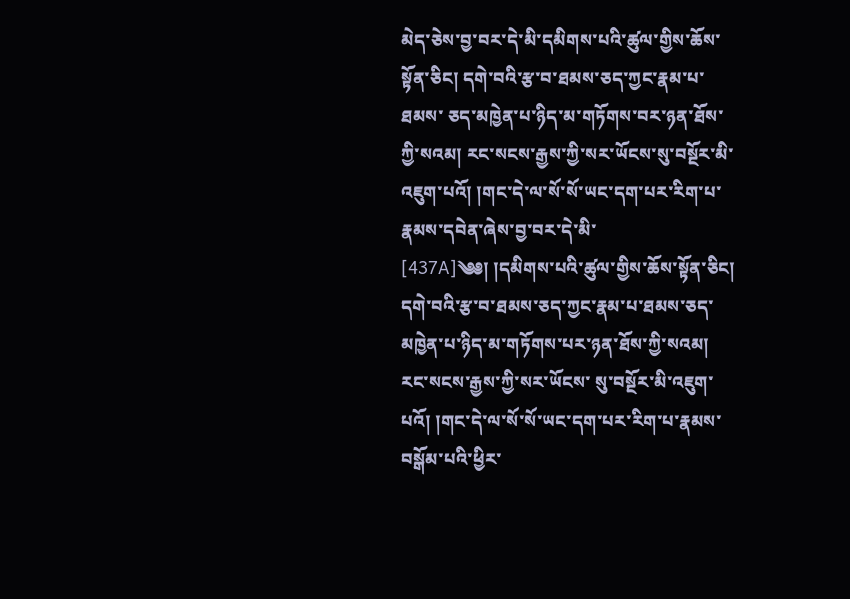མེད་ཅེས་བྱ་བར་དེ་མི་དམིགས་པའི་ཚུལ་གྱིས་ཆོས་སྟོན་ཅིང། དགེ་བའི་རྩ་བ་ཐམས་ཅད་ཀྱང་རྣམ་པ་ཐམས་ ཅད་མཁྱེན་པ་ཉིད་མ་གཏོགས་བར་ཉན་ཐོས་ཀྱི་སའམ། རང་སངས་རྒྱས་ཀྱི་སར་ཡོངས་སུ་བསྔོར་མི་འཇུག་པའོ། །གང་དེ་ལ་སོ་སོ་ཡང་དག་པར་རིག་པ་རྣམས་དབེན་ཞེས་བྱ་བར་དེ་མི་ [437A]༄༅། །དམིགས་པའི་ཚུལ་གྱིས་ཆོས་སྟོན་ཅིང། དགེ་བའི་རྩ་བ་ཐམས་ཅད་ཀྱང་རྣམ་པ་ཐམས་ཅད་མཁྱེན་པ་ཉིད་མ་གཏོགས་པར་ཉན་ཐོས་ཀྱི་སའམ། རང་སངས་རྒྱས་ཀྱི་སར་ཡོངས་ སུ་བསྔོར་མི་འཇུག་པའོ། །གང་དེ་ལ་སོ་སོ་ཡང་དག་པར་རིག་པ་རྣམས་བསྒོམ་པའི་ཕྱིར་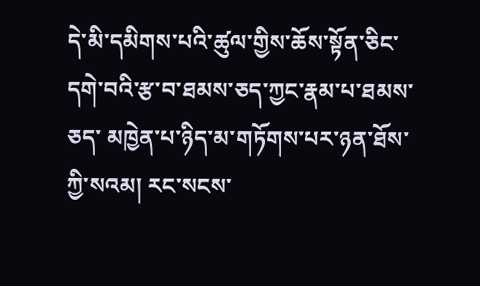དེ་མི་དམིགས་པའི་ཚུལ་གྱིས་ཆོས་སྟོན་ཅིང་དགེ་བའི་རྩ་བ་ཐམས་ཅད་ཀྱང་རྣམ་པ་ཐམས་ཅད་ མཁྱེན་པ་ཉིད་མ་གཏོགས་པར་ཉན་ཐོས་ཀྱི་སའམ། རང་སངས་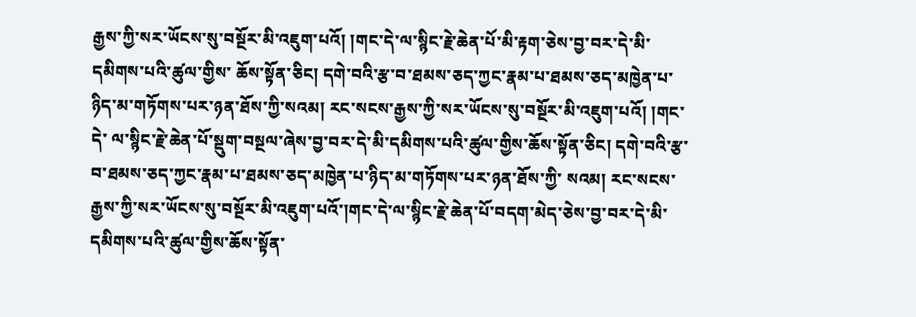རྒྱས་ཀྱི་སར་ཡོངས་སུ་བསྔོར་མི་འཇུག་པའོ། །གང་དེ་ལ་སྙིང་རྗེ་ཆེན་པོ་མི་རྟག་ཅེས་བྱ་བར་དེ་མི་དམིགས་པའི་ཚུལ་གྱིས་ ཆོས་སྟོན་ཅིང། དགེ་བའི་རྩ་བ་ཐམས་ཅད་ཀྱང་རྣམ་པ་ཐམས་ཅད་མཁྱེན་པ་ཉིད་མ་གཏོགས་པར་ཉན་ཐོས་ཀྱི་སའམ། རང་སངས་རྒྱས་ཀྱི་སར་ཡོངས་སུ་བསྔོར་མི་འཇུག་པའོ། །གང་དེ་ ལ་སྙིང་རྗེ་ཆེན་པོ་སྡུག་བསྔལ་ཞེས་བྱ་བར་དེ་མི་དམིགས་པའི་ཚུལ་གྱིས་ཆོས་སྟོན་ཅིང། དགེ་བའི་རྩ་བ་ཐམས་ཅད་ཀྱང་རྣམ་པ་ཐམས་ཅད་མཁྱེན་པ་ཉིད་མ་གཏོགས་པར་ཉན་ཐོས་ཀྱི་ སའམ། རང་སངས་རྒྱས་ཀྱི་སར་ཡོངས་སུ་བསྔོར་མི་འཇུག་པའོ་།གང་དེ་ལ་སྙིང་རྗེ་ཆེན་པོ་བདག་མེད་ཅེས་བྱ་བར་དེ་མི་དམིགས་པའི་ཚུལ་གྱིས་ཆོས་སྟོན་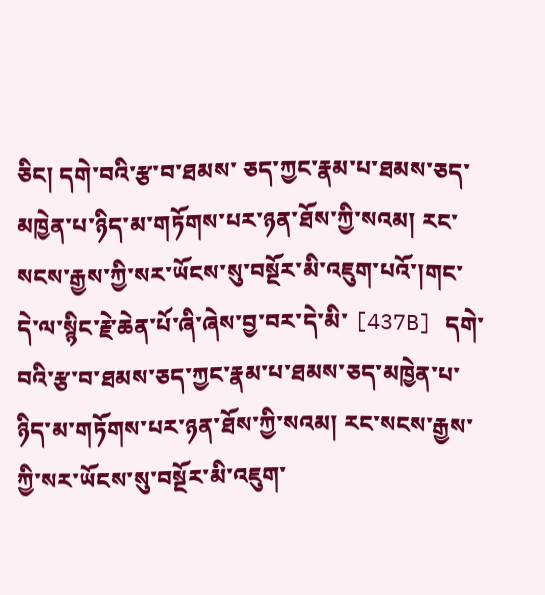ཅིང། དགེ་བའི་རྩ་བ་ཐམས་ ཅད་ཀྱང་རྣམ་པ་ཐམས་ཅད་མཁྱེན་པ་ཉིད་མ་གཏོགས་པར་ཉན་ཐོས་ཀྱི་སའམ། རང་སངས་རྒྱས་ཀྱི་སར་ཡོངས་སུ་བསྔོར་མི་འཇུག་པའོ་།གང་དེ་ལ་སྙིང་རྗེ་ཆེན་པོ་ཞི་ཞེས་བྱ་བར་དེ་མི་ [437B] དགེ་བའི་རྩ་བ་ཐམས་ཅད་ཀྱང་རྣམ་པ་ཐམས་ཅད་མཁྱེན་པ་ཉིད་མ་གཏོགས་པར་ཉན་ཐོས་ཀྱི་སའམ། རང་སངས་རྒྱས་ཀྱི་སར་ཡོངས་སུ་བསྔོར་མི་འཇུག་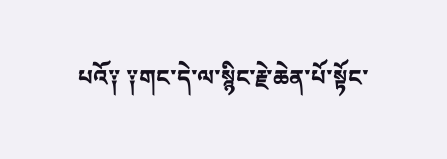པའོ༑ ༑གང་དེ་ལ་སྙིང་རྗེ་ཆེན་པོ་སྟོང་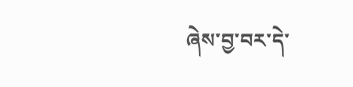ཞེས་བྱ་བར་དེ་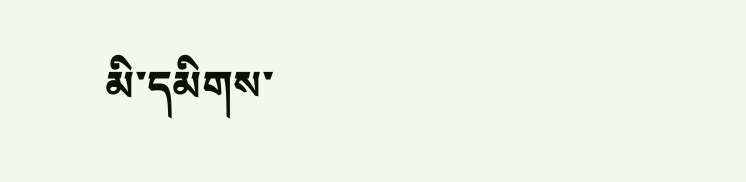མི་དམིགས་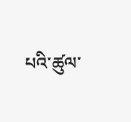པའི་ཚུལ་